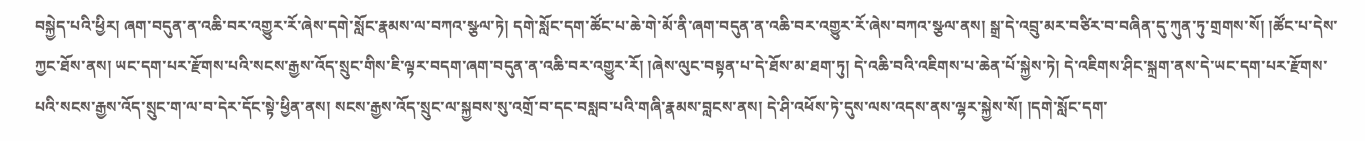བསྐྱེད་པའི་ཕྱིར། ཞག་བདུན་ན་འཆི་བར་འགྱུར་རོ་ཞེས་དགེ་སློང་རྣམས་ལ་བཀའ་སྩལ་ཏེ། དགེ་སློང་དག་ཚོང་པ་ཆེ་གེ་མོ་ནི་ཞག་བདུན་ན་འཆི་བར་འགྱུར་རོ་ཞེས་བཀའ་སྩལ་ནས། སྒྲ་དེ་འབྲུ་མར་བཙིར་བ་བཞིན་དུ་ཀུན་ཏུ་གྲགས་སོ། །ཚོང་པ་དེས་ཀྱང་ཐོས་ནས། ཡང་དག་པར་རྫོགས་པའི་སངས་རྒྱས་འོད་སྲུང་གིས་ཇི་ལྟར་བདག་ཞག་བདུན་ན་འཆི་བར་འགྱུར་རོ། །ཞེས་ལུང་བསྟན་པ་དེ་ཐོས་མ་ཐག་ཏུ། དེ་འཆི་བའི་འཇིགས་པ་ཆེན་པོ་སྐྱེས་ཏེ། དེ་འཇིགས་ཤིང་སྐྲག་ནས་དེ་ཡང་དག་པར་རྫོགས་པའི་སངས་རྒྱས་འོད་སྲུང་ག་ལ་བ་དེར་དོང་སྟེ་ཕྱིན་ནས། སངས་རྒྱས་འོད་སྲུང་ལ་སྐྱབས་སུ་འགྲོ་བ་དང་བསླབ་པའི་གཞི་རྣམས་བླངས་ནས། དེ་ཤི་འཕོས་ཏེ་དུས་ལས་འདས་ནས་ལྷར་སྐྱེས་སོ། །དགེ་སློང་དག་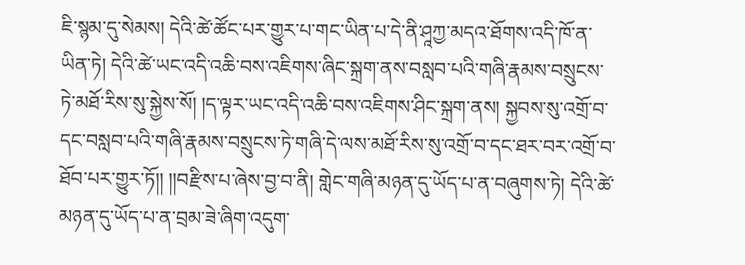ཇི་སྙམ་དུ་སེམས། དེའི་ཚེ་ཚོང་པར་གྱུར་པ་གང་ཡིན་པ་དེ་ནི་ཤཱཀྱ་མདའ་ཐོགས་འདི་ཁོ་ན་ཡིན་ཏེ། དེའི་ཚེ་ཡང་འདི་འཆི་བས་འཇིགས་ཞིང་སྐྲག་ནས་བསླབ་པའི་གཞི་རྣམས་བསྲུངས་ཏེ་མཐོ་རིས་སུ་སྐྱེས་སོ། །ད་ལྟར་ཡང་འདི་འཆི་བས་འཇིགས་ཤིང་སྐྲག་ནས། སྐྱབས་སུ་འགྲོ་བ་དང་བསླབ་པའི་གཞི་རྣམས་བསྲུངས་ཏེ་གཞི་དེ་ལས་མཐོ་རིས་སུ་འགྲོ་བ་དང་ཐར་བར་འགྲོ་བ་ཐོབ་པར་གྱུར་ཏོ།། །།བརྫིས་པ་ཞེས་བྱ་བ་ནི། གླེང་གཞི་མཉན་དུ་ཡོད་པ་ན་བཞུགས་ཏེ། དེའི་ཚེ་མཉན་དུ་ཡོད་པ་ན་བྲམ་ཟེ་ཞིག་འདུག་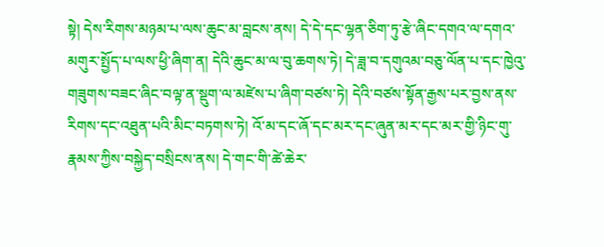སྟེ། དེས་རིགས་མཉམ་པ་ལས་ཆུང་མ་བླངས་ནས། དེ་དེ་དང་ལྷན་ཅིག་ཏུ་རྩེ་ཞིང་དགའ་ལ་དགའ་མགུར་སྤྱོད་པ་ལས་ཕྱི་ཞིག་ན། དེའི་ཆུང་མ་ལ་བུ་ཆགས་ཏེ། དེ་ཟླ་བ་དགུའམ་བཅུ་ལོན་པ་དང་ཁྱེའུ་གཟུགས་བཟང་ཞིང་བལྟ་ན་སྡུག་ལ་མཛེས་པ་ཞིག་བཙས་ཏེ། དེའི་བཙས་སྟོན་རྒྱས་པར་བྱས་ནས་རིགས་དང་འཐུན་པའི་མིང་བཏགས་ཏེ། འོ་མ་དང་ཞོ་དང་མར་དང་ཞུན་མར་དང་མར་གྱི་ཉིང་གུ་རྣམས་ཀྱིས་བསྐྱེད་བསྲིངས་ནས། དེ་གང་གི་ཚེ་ཆེར་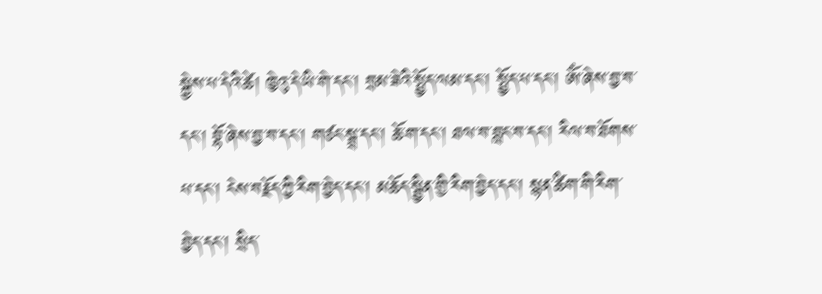སྐྱེས་པ་དེའི་ཚེ། ཁྱེའུ་དེ་ཡི་གེ་དང་། བྲམ་ཟེའི་སྤྱོད་ལམ་དང་། སྤྱོད་པ་དང་། ཨོཾ་ཞེས་བྱ་བ་དང་། བྷོ་ཞེས་བྱ་བ་དང་། གཙང་སྦྲ་དང་། ཆོ་ག་དང་། ཐལ་བ་བླང་བ་དང་། རིལ་བ་ཐོགས་པ་དང་། ངེས་བརྗོད་ཀྱི་རིག་བྱེད་དང་། མཆོད་སྦྱིན་གྱི་རིག་བྱེད་དང་། སྙན་ཚིག་གི་རིག་བྱེད་དང་། སྲིད་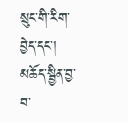སྲུང་གི་རིག་བྱེད་དང་། མཆོད་སྦྱིན་བྱ་བ་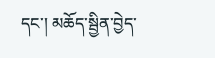དང་། མཆོད་སྦྱིན་བྱེད་